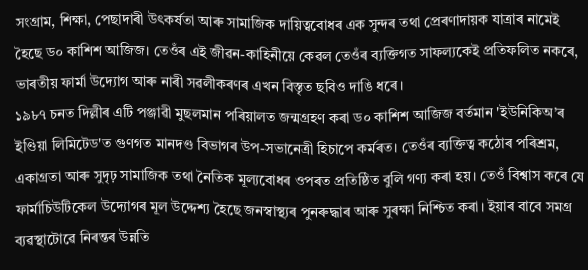সংগ্ৰাম, শিক্ষা, পেছাদাৰী উৎকৰ্ষতা আৰু সামাজিক দায়িত্ববোধৰ এক সুন্দৰ তথা প্ৰেৰণাদায়ক যাত্ৰাৰ নামেই হৈছে ড০ কাশিশ আজিজ। তেওঁৰ এই জীৱন-কাহিনীয়ে কেৱল তেওঁৰ ব্যক্তিগত সাফল্যকেই প্ৰতিফলিত নকৰে, ভাৰতীয় ফাৰ্মা উদ্যোগ আৰু নাৰী সৱলীকৰণৰ এখন বিস্তৃত ছবিও দাঙি ধৰে।
১৯৮৭ চনত দিল্লীৰ এটি পঞ্জাৱী মুছলমান পৰিয়ালত জন্মগ্ৰহণ কৰা ড০ কাশিশ আজিজ বৰ্তমান 'ইউনিকিঅ’ৰ ইণ্ডিয়া লিমিটেড'ত গুণগত মানদণ্ড বিভাগৰ উপ-সভানেত্ৰী হিচাপে কৰ্মৰত। তেওঁৰ ব্যক্তিত্ব কঠোৰ পৰিশ্ৰম, একাগ্ৰতা আৰু সুদৃঢ় সামাজিক তথা নৈতিক মূল্যবোধৰ ওপৰত প্ৰতিষ্ঠিত বুলি গণ্য কৰা হয়। তেওঁ বিশ্বাস কৰে যে ফাৰ্মাচিউটিকেল উদ্যোগৰ মূল উদ্দেশ্য হৈছে জনস্বাস্থ্যৰ পুনৰুদ্ধাৰ আৰু সুৰক্ষা নিশ্চিত কৰা। ইয়াৰ বাবে সমগ্ৰ ব্যৱস্থাটোৱে নিৰন্তৰ উন্নতি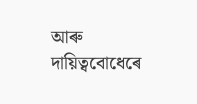আৰু দায়িত্ববোধেৰে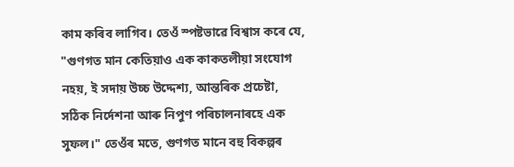কাম কৰিব লাগিব। তেওঁ স্পষ্টভাৱে বিশ্বাস কৰে যে, "গুণগত মান কেতিয়াও এক কাকতলীয়া সংযোগ নহয়, ই সদায় উচ্চ উদ্দেশ্য, আন্তৰিক প্ৰচেষ্টা, সঠিক নিৰ্দেশনা আৰু নিপুণ পৰিচালনাৰহে এক সুফল।" তেওঁৰ মতে, গুণগত মানে বহু বিকল্পৰ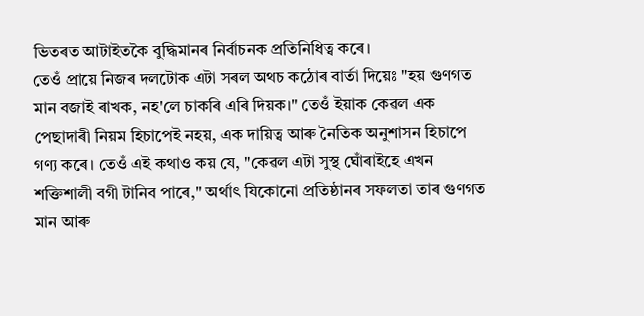ভিতৰত আটাইতকৈ বুদ্ধিমানৰ নিৰ্বাচনক প্ৰতিনিধিত্ব কৰে।
তেওঁ প্ৰায়ে নিজৰ দলটোক এটা সৰল অথচ কঠোৰ বাৰ্তা দিয়েঃ "হয় গুণগত মান বজাই ৰাখক, নহ'লে চাকৰি এৰি দিয়ক।" তেওঁ ইয়াক কেৱল এক পেছাদাৰী নিয়ম হিচাপেই নহয়, এক দায়িত্ব আৰু নৈতিক অনুশাসন হিচাপে গণ্য কৰে। তেওঁ এই কথাও কয় যে, "কেৱল এটা সুস্থ ঘোঁৰাইহে এখন শক্তিশালী বগী টানিব পাৰে," অৰ্থাৎ যিকোনো প্ৰতিষ্ঠানৰ সফলতা তাৰ গুণগত মান আৰু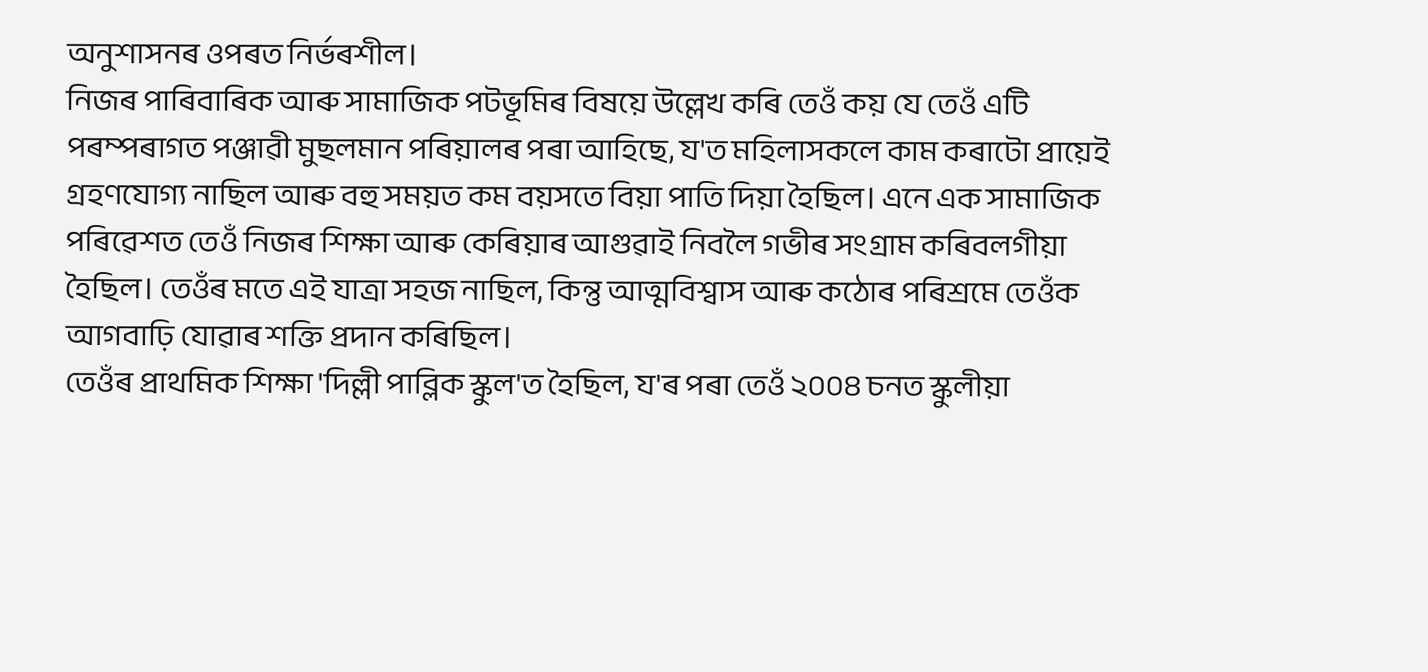অনুশাসনৰ ওপৰত নিৰ্ভৰশীল।
নিজৰ পাৰিবাৰিক আৰু সামাজিক পটভূমিৰ বিষয়ে উল্লেখ কৰি তেওঁ কয় যে তেওঁ এটি পৰম্পৰাগত পঞ্জাৱী মুছলমান পৰিয়ালৰ পৰা আহিছে, য'ত মহিলাসকলে কাম কৰাটো প্ৰায়েই গ্ৰহণযোগ্য নাছিল আৰু বহু সময়ত কম বয়সতে বিয়া পাতি দিয়া হৈছিল। এনে এক সামাজিক পৰিৱেশত তেওঁ নিজৰ শিক্ষা আৰু কেৰিয়াৰ আগুৱাই নিবলৈ গভীৰ সংগ্ৰাম কৰিবলগীয়া হৈছিল। তেওঁৰ মতে এই যাত্ৰা সহজ নাছিল, কিন্তু আত্মবিশ্বাস আৰু কঠোৰ পৰিশ্ৰমে তেওঁক আগবাঢ়ি যোৱাৰ শক্তি প্ৰদান কৰিছিল।
তেওঁৰ প্ৰাথমিক শিক্ষা 'দিল্লী পাব্লিক স্কুল'ত হৈছিল, য'ৰ পৰা তেওঁ ২০০৪ চনত স্কুলীয়া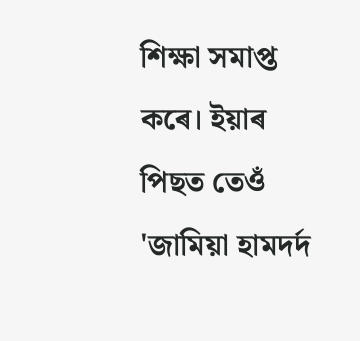শিক্ষা সমাপ্ত কৰে। ইয়াৰ পিছত তেওঁ 'জামিয়া হামদৰ্দ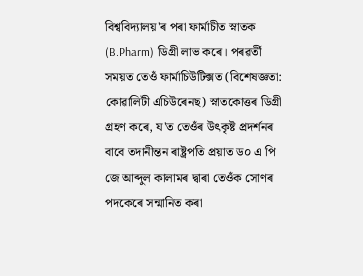বিশ্ববিদ্যালয়'ৰ পৰা ফাৰ্মাচীত স্নাতক (B.Pharm) ডিগ্ৰী লাভ কৰে। পৰৱৰ্তী সময়ত তেওঁ ফাৰ্মাচিউটিক্সত (বিশেষজ্ঞতা: কোৱালিটী এচিউৰেনছ) স্নাতকোত্তৰ ডিগ্ৰী গ্ৰহণ কৰে, য'ত তেওঁৰ উৎকৃষ্ট প্ৰদৰ্শনৰ বাবে তদানীন্তন ৰাষ্ট্ৰপতি প্ৰয়াত ড০ এ পি জে আব্দুল কালামৰ দ্বাৰা তেওঁক সোণৰ পদকেৰে সন্মানিত কৰা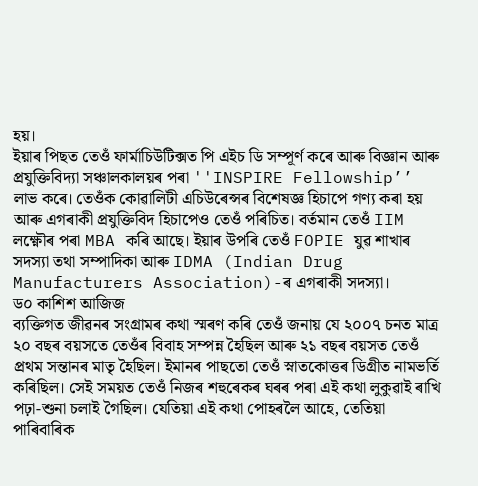হয়।
ইয়াৰ পিছত তেওঁ ফাৰ্মাচিউটিক্সত পি এইচ ডি সম্পূৰ্ণ কৰে আৰু বিজ্ঞান আৰু প্ৰযুক্তিবিদ্যা সঞ্চালকালয়ৰ পৰা ''INSPIRE Fellowship’’ লাভ কৰে। তেওঁক কোৱালিটী এচিউৰেন্সৰ বিশেষজ্ঞ হিচাপে গণ্য কৰা হয় আৰু এগৰাকী প্ৰযুক্তিবিদ হিচাপেও তেওঁ পৰিচিত। বৰ্তমান তেওঁ IIM লক্ষ্ণৌৰ পৰা MBA কৰি আছে। ইয়াৰ উপৰি তেওঁ FOPIE যুৱ শাখাৰ সদস্যা তথা সম্পাদিকা আৰু IDMA (Indian Drug Manufacturers Association)-ৰ এগৰাকী সদস্যা।
ড০ কাশিশ আজিজ
ব্যক্তিগত জীৱনৰ সংগ্ৰামৰ কথা স্মৰণ কৰি তেওঁ জনায় যে ২০০৭ চনত মাত্ৰ ২০ বছৰ বয়সতে তেওঁৰ বিবাহ সম্পন্ন হৈছিল আৰু ২১ বছৰ বয়সত তেওঁ প্ৰথম সন্তানৰ মাতৃ হৈছিল। ইমানৰ পাছতো তেওঁ স্নাতকোত্তৰ ডিগ্ৰীত নামভৰ্তি কৰিছিল। সেই সময়ত তেওঁ নিজৰ শহুৰেকৰ ঘৰৰ পৰা এই কথা লুকুৱাই ৰাখি পঢ়া-শুনা চলাই গৈছিল। যেতিয়া এই কথা পোহৰলৈ আহে, তেতিয়া পাৰিবাৰিক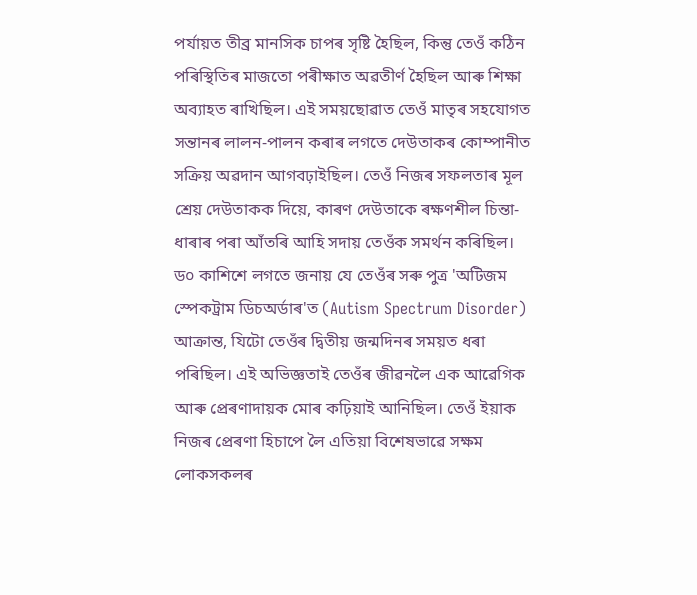পৰ্যায়ত তীব্ৰ মানসিক চাপৰ সৃষ্টি হৈছিল, কিন্তু তেওঁ কঠিন পৰিস্থিতিৰ মাজতো পৰীক্ষাত অৱতীৰ্ণ হৈছিল আৰু শিক্ষা অব্যাহত ৰাখিছিল। এই সময়ছোৱাত তেওঁ মাতৃৰ সহযোগত সন্তানৰ লালন-পালন কৰাৰ লগতে দেউতাকৰ কোম্পানীত সক্ৰিয় অৱদান আগবঢ়াইছিল। তেওঁ নিজৰ সফলতাৰ মূল শ্ৰেয় দেউতাকক দিয়ে, কাৰণ দেউতাকে ৰক্ষণশীল চিন্তা-ধাৰাৰ পৰা আঁতৰি আহি সদায় তেওঁক সমৰ্থন কৰিছিল।
ড০ কাশিশে লগতে জনায় যে তেওঁৰ সৰু পুত্ৰ 'অটিজম স্পেকট্ৰাম ডিচঅৰ্ডাৰ'ত (Autism Spectrum Disorder) আক্ৰান্ত, যিটো তেওঁৰ দ্বিতীয় জন্মদিনৰ সময়ত ধৰা পৰিছিল। এই অভিজ্ঞতাই তেওঁৰ জীৱনলৈ এক আৱেগিক আৰু প্ৰেৰণাদায়ক মোৰ কঢ়িয়াই আনিছিল। তেওঁ ইয়াক নিজৰ প্ৰেৰণা হিচাপে লৈ এতিয়া বিশেষভাৱে সক্ষম লোকসকলৰ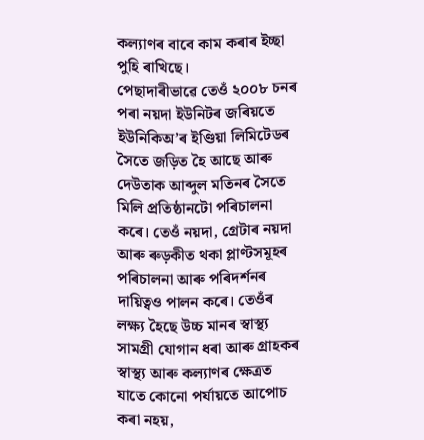কল্যাণৰ বাবে কাম কৰাৰ ইচ্ছা পুহি ৰাখিছে।
পেছাদাৰীভাৱে তেওঁ ২০০৮ চনৰ পৰা নয়দা ইউনিটৰ জৰিয়তে ইউনিকিঅ’ৰ ইণ্ডিয়া লিমিটেডৰ সৈতে জড়িত হৈ আছে আৰু দেউতাক আব্দুল মতিনৰ সৈতে মিলি প্ৰতিষ্ঠানটো পৰিচালনা কৰে। তেওঁ নয়দা, গ্ৰেটাৰ নয়দা আৰু ৰুড়কীত থকা প্লাণ্টসমূহৰ পৰিচালনা আৰু পৰিদৰ্শনৰ দায়িত্বও পালন কৰে। তেওঁৰ লক্ষ্য হৈছে উচ্চ মানৰ স্বাস্থ্য সামগ্ৰী যোগান ধৰা আৰু গ্ৰাহকৰ স্বাস্থ্য আৰু কল্যাণৰ ক্ষেত্ৰত যাতে কোনো পৰ্যায়তে আপোচ কৰা নহয়,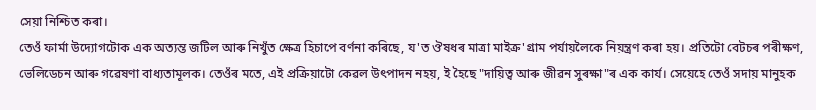সেয়া নিশ্চিত কৰা।
তেওঁ ফাৰ্মা উদ্যোগটোক এক অত্যন্ত জটিল আৰু নিখুঁত ক্ষেত্ৰ হিচাপে বৰ্ণনা কৰিছে, য'ত ঔষধৰ মাত্ৰা মাইক্ৰ'গ্ৰাম পৰ্যায়লৈকে নিয়ন্ত্ৰণ কৰা হয়। প্ৰতিটো বেটচৰ পৰীক্ষণ, ভেলিডেচন আৰু গৱেষণা বাধ্যতামূলক। তেওঁৰ মতে, এই প্ৰক্ৰিয়াটো কেৱল উৎপাদন নহয়, ই হৈছে "দায়িত্ব আৰু জীৱন সুৰক্ষা"ৰ এক কাৰ্য। সেয়েহে তেওঁ সদায় মানুহক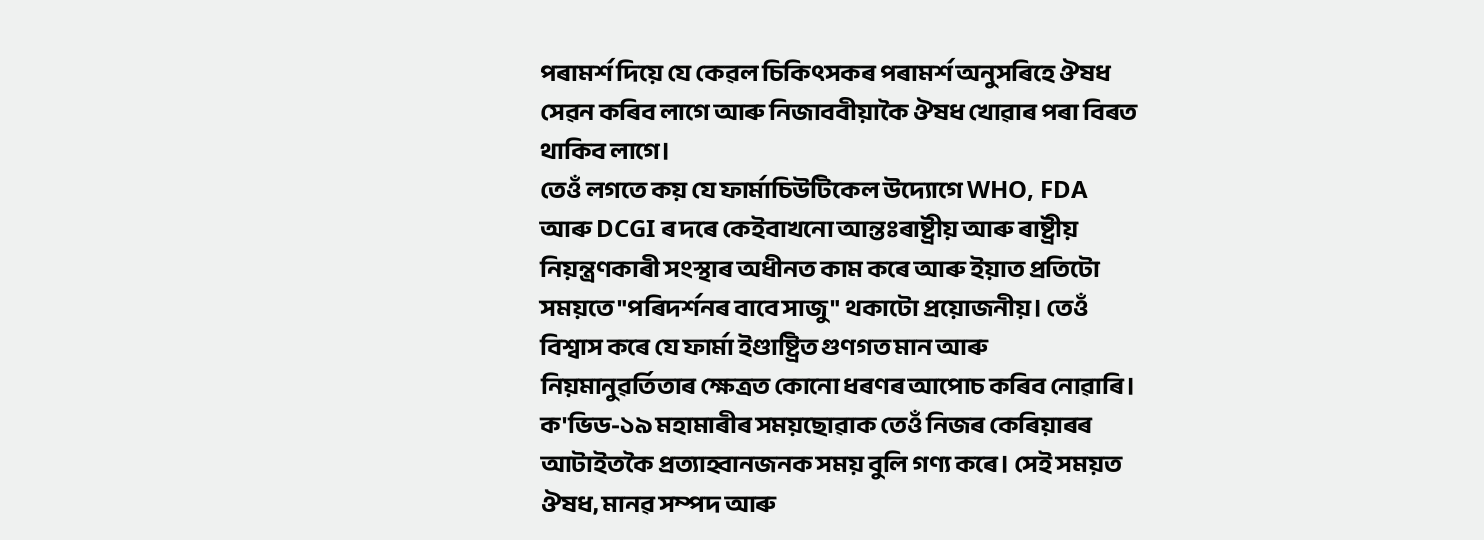পৰামৰ্শ দিয়ে যে কেৱল চিকিৎসকৰ পৰামৰ্শ অনুসৰিহে ঔষধ সেৱন কৰিব লাগে আৰু নিজাববীয়াকৈ ঔষধ খোৱাৰ পৰা বিৰত থাকিব লাগে।
তেওঁ লগতে কয় যে ফাৰ্মাচিউটিকেল উদ্যোগে WHO, FDA আৰু DCGI ৰ দৰে কেইবাখনো আন্তঃৰাষ্ট্ৰীয় আৰু ৰাষ্ট্ৰীয় নিয়ন্ত্ৰণকাৰী সংস্থাৰ অধীনত কাম কৰে আৰু ইয়াত প্ৰতিটো সময়তে "পৰিদৰ্শনৰ বাবে সাজু" থকাটো প্ৰয়োজনীয়। তেওঁ বিশ্বাস কৰে যে ফাৰ্মা ইণ্ডাষ্ট্ৰিত গুণগত মান আৰু নিয়মানুৱৰ্তিতাৰ ক্ষেত্ৰত কোনো ধৰণৰ আপোচ কৰিব নোৱাৰি।
ক'ভিড-১৯ মহামাৰীৰ সময়ছোৱাক তেওঁ নিজৰ কেৰিয়াৰৰ আটাইতকৈ প্ৰত্যাহ্বানজনক সময় বুলি গণ্য কৰে। সেই সময়ত ঔষধ, মানৱ সম্পদ আৰু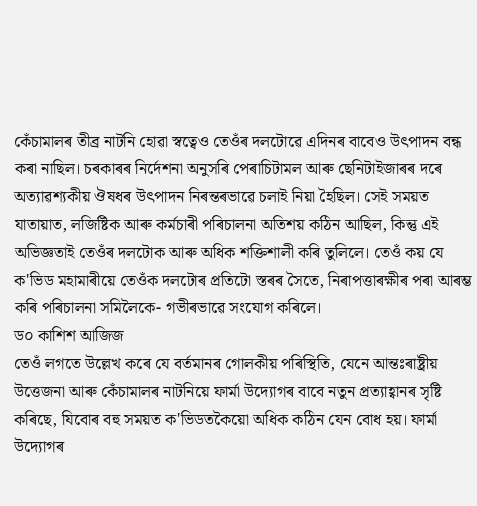কেঁচামালৰ তীব্ৰ নাটনি হোৱা স্বত্বেও তেওঁৰ দলটোৱে এদিনৰ বাবেও উৎপাদন বন্ধ কৰা নাছিল। চৰকাৰৰ নিৰ্দেশনা অনুসৰি পেৰাচিটামল আৰু ছেনিটাইজাৰৰ দৰে অত্যাৱশ্যকীয় ঔষধৰ উৎপাদন নিৰন্তৰভাৱে চলাই নিয়া হৈছিল। সেই সময়ত যাতায়াত, লজিষ্টিক আৰু কৰ্মচাৰী পৰিচালনা অতিশয় কঠিন আছিল, কিন্তু এই অভিজ্ঞতাই তেওঁৰ দলটোক আৰু অধিক শক্তিশালী কৰি তুলিলে। তেওঁ কয় যে ক'ভিড মহামাৰীয়ে তেওঁক দলটোৰ প্ৰতিটো স্তৰৰ সৈতে, নিৰাপত্তাৰক্ষীৰ পৰা আৰম্ভ কৰি পৰিচালনা সমিলৈকে- গভীৰভাৱে সংযোগ কৰিলে।
ড০ কাশিশ আজিজ
তেওঁ লগতে উল্লেখ কৰে যে বৰ্তমানৰ গোলকীয় পৰিস্থিতি, যেনে আন্তঃৰাষ্ট্ৰীয় উত্তেজনা আৰু কেঁচামালৰ নাটনিয়ে ফাৰ্মা উদ্যোগৰ বাবে নতুন প্ৰত্যাহ্বানৰ সৃষ্টি কৰিছে, যিবোৰ বহু সময়ত ক'ভিডতকৈয়ো অধিক কঠিন যেন বোধ হয়। ফাৰ্মা উদ্যোগৰ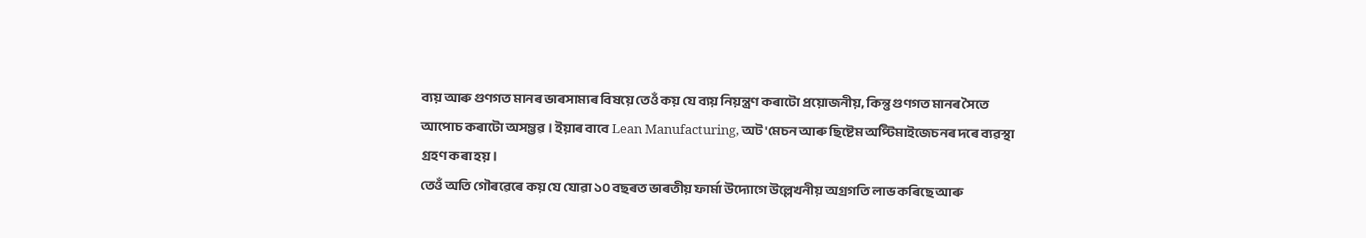ব্যয় আৰু গুণগত মানৰ ভাৰসাম্যৰ বিষয়ে তেওঁ কয় যে ব্যয় নিয়ন্ত্ৰণ কৰাটো প্ৰয়োজনীয়, কিন্তু গুণগত মানৰ সৈতে আপোচ কৰাটো অসম্ভৱ। ইয়াৰ বাবে Lean Manufacturing, অট'মেচন আৰু ছিষ্টেম অপ্টিমাইজেচনৰ দৰে ব্যৱস্থা গ্ৰহণ কৰা হয়।
তেওঁ অতি গৌৰৱেৰে কয় যে যোৱা ১০ বছৰত ভাৰতীয় ফাৰ্মা উদ্যোগে উল্লেখনীয় অগ্ৰগতি লাভ কৰিছে আৰু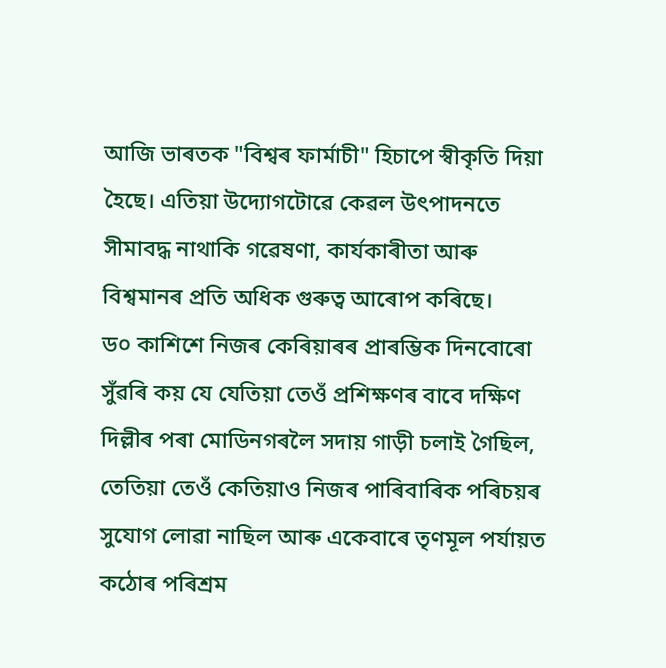আজি ভাৰতক "বিশ্বৰ ফাৰ্মাচী" হিচাপে স্বীকৃতি দিয়া হৈছে। এতিয়া উদ্যোগটোৱে কেৱল উৎপাদনতে সীমাবদ্ধ নাথাকি গৱেষণা, কাৰ্যকাৰীতা আৰু বিশ্বমানৰ প্ৰতি অধিক গুৰুত্ব আৰোপ কৰিছে।
ড০ কাশিশে নিজৰ কেৰিয়াৰৰ প্ৰাৰম্ভিক দিনবোৰো সুঁৱৰি কয় যে যেতিয়া তেওঁ প্ৰশিক্ষণৰ বাবে দক্ষিণ দিল্লীৰ পৰা মোডিনগৰলৈ সদায় গাড়ী চলাই গৈছিল, তেতিয়া তেওঁ কেতিয়াও নিজৰ পাৰিবাৰিক পৰিচয়ৰ সুযোগ লোৱা নাছিল আৰু একেবাৰে তৃণমূল পৰ্যায়ত কঠোৰ পৰিশ্ৰম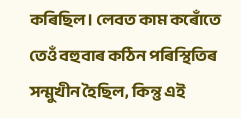কৰিছিল। লেবত কাম কৰোঁতে তেওঁ বহুবাৰ কঠিন পৰিস্থিতিৰ সন্মুখীন হৈছিল, কিন্তু এই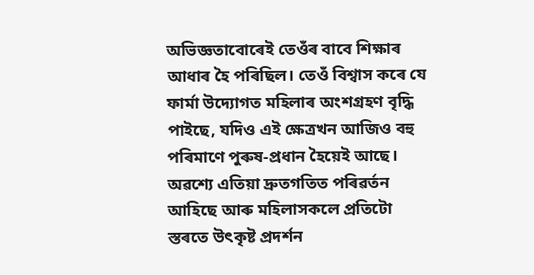অভিজ্ঞতাবোৰেই তেওঁৰ বাবে শিক্ষাৰ আধাৰ হৈ পৰিছিল। তেওঁ বিশ্বাস কৰে যে ফাৰ্মা উদ্যোগত মহিলাৰ অংশগ্ৰহণ বৃদ্ধি পাইছে, যদিও এই ক্ষেত্ৰখন আজিও বহু পৰিমাণে পুৰুষ-প্ৰধান হৈয়েই আছে। অৱশ্যে এতিয়া দ্ৰুতগতিত পৰিৱৰ্তন আহিছে আৰু মহিলাসকলে প্ৰতিটো স্তৰতে উৎকৃষ্ট প্ৰদৰ্শন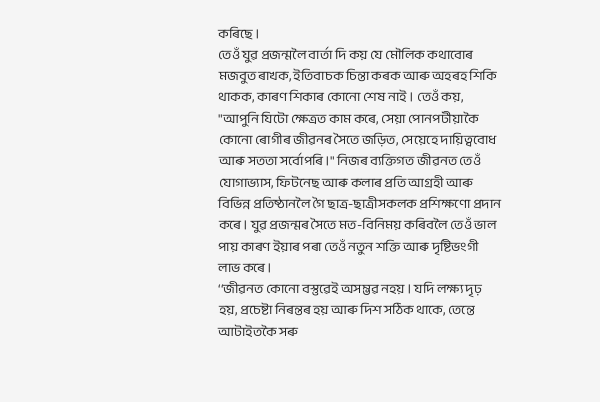কৰিছে।
তেওঁ যুৱ প্ৰজন্মলৈ বাৰ্তা দি কয় যে মৌলিক কথাবোৰ মজবুত ৰাখক, ইতিবাচক চিন্তা কৰক আৰু অহৰহ শিকি থাকক, কাৰণ শিকাৰ কোনো শেষ নাই। তেওঁ কয়, "আপুনি যিটো ক্ষেত্ৰত কাম কৰে, সেয়া পোনপটীয়াকৈ কোনো ৰোগীৰ জীৱনৰ সৈতে জড়িত, সেয়েহে দায়িত্ববোধ আৰু সততা সৰ্বোপৰি।" নিজৰ ব্যক্তিগত জীৱনত তেওঁ যোগাভ্যাস, ফিটনেছ আৰু কলাৰ প্ৰতি আগ্ৰহী আৰু বিভিন্ন প্ৰতিষ্ঠানলৈ গৈ ছাত্ৰ-ছাত্ৰীসকলক প্ৰশিক্ষণো প্ৰদান কৰে। যুৱ প্ৰজন্মৰ সৈতে মত-বিনিময় কৰিবলৈ তেওঁ ভাল পায় কাৰণ ইয়াৰ পৰা তেওঁ নতুন শক্তি আৰু দৃষ্টিভংগী লাভ কৰে।
‘‘জীৱনত কোনো বস্তুৱেই অসম্ভৱ নহয়। যদি লক্ষ্য দৃঢ় হয়, প্ৰচেষ্টা নিৰন্তৰ হয় আৰু দিশ সঠিক থাকে, তেন্তে আটাইতকৈ সৰু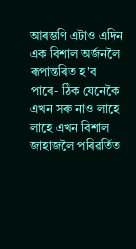আৰম্ভণি এটাও এদিন এক বিশাল অৰ্জনলৈ ৰূপান্তৰিত হ'ব পাৰে- ঠিক যেনেকৈ এখন সৰু নাও লাহে লাহে এখন বিশাল জাহাজলৈ পৰিৱৰ্তিত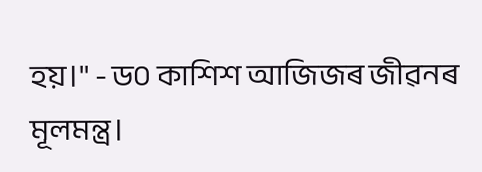হয়।" - ড০ কাশিশ আজিজৰ জীৱনৰ মূলমন্ত্ৰ।